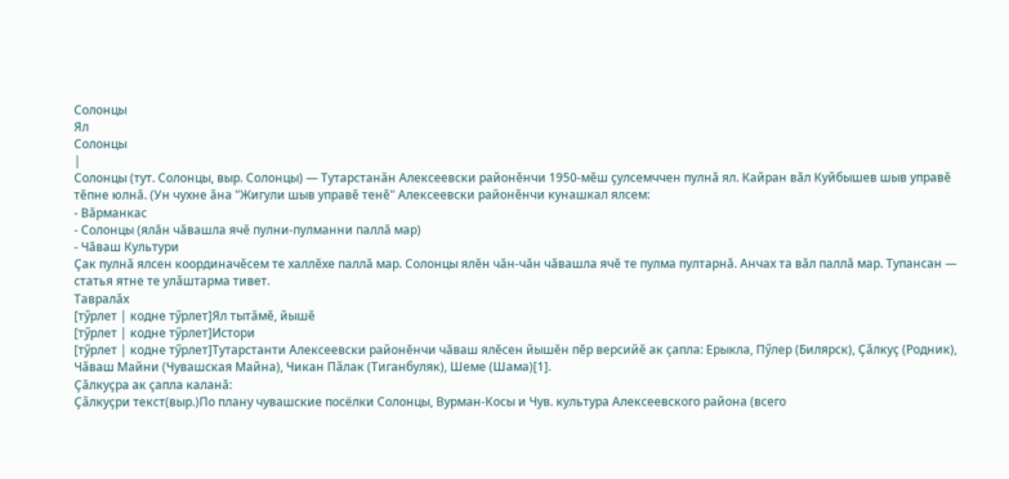Солонцы
Ял
Солонцы
|
Солонцы (тут. Солонцы, выр. Солонцы) — Тутарстанăн Алексеевски районĕнчи 1950-мĕш çулсемччен пулнă ял. Кайран вăл Куйбышев шыв управĕ тĕпне юлнă. (Ун чухне ăна "Жигули шыв управĕ тенĕ" Алексеевски районĕнчи кунашкал ялсем:
- Вăрманкас
- Солонцы (ялăн чăвашла ячĕ пулни-пулманни паллă мар)
- Чăваш Культури
Çак пулнă ялсен координачĕсем те халлĕхе паллă мар. Солонцы ялĕн чăн-чăн чăвашла ячĕ те пулма пултарнă. Анчах та вăл паллă мар. Тупансан — статья ятне те улăштарма тивет.
Тавралăх
[тӳрлет | кодне тӳрлет]Ял тытăмĕ, йышĕ
[тӳрлет | кодне тӳрлет]Истори
[тӳрлет | кодне тӳрлет]Тутарстанти Алексеевски районĕнчи чăваш ялĕсен йышĕн пĕр версийĕ ак çапла: Ерыкла, Пӳлер (Билярск), Ҫӑлкуҫ (Родник), Чӑваш Майни (Чувашская Майна), Чикан Пӑлак (Тиганбуляк), Шеме (Шама)[1].
Çăлкуçра ак çапла каланă:
Ҫӑлкуҫри текст(выр.)По плану чувашские посёлки Солонцы, Вурман-Косы и Чув. культура Алексеевского района (всего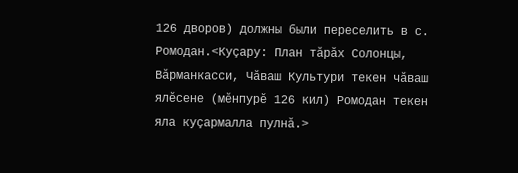126 дворов) должны были переселить в с. Ромодан.<Куçару: План тăрăх Солонцы, Вăрманкасси, Чăваш Культури текен чăваш ялĕсене (мĕнпурĕ 126 кил) Ромодан текен яла куçармалла пулнă.>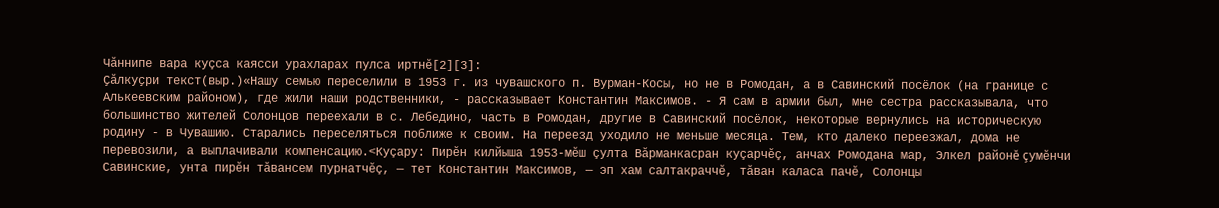Чăннипе вара куçса каясси урахларах пулса иртнĕ[2][3]:
Ҫӑлкуҫри текст(выр.)«Нашу семью переселили в 1953 г. из чувашского п. Вурман-Косы, но не в Ромодан, а в Савинский посёлок (на границе с Алькеевским районом), где жили наши родственники, - рассказывает Константин Максимов. - Я сам в армии был, мне сестра рассказывала, что большинство жителей Солонцов переехали в с. Лебедино, часть в Ромодан, другие в Савинский посёлок, некоторые вернулись на историческую родину - в Чувашию. Старались переселяться поближе к своим. На переезд уходило не меньше месяца. Тем, кто далеко переезжал, дома не перевозили, а выплачивали компенсацию.<Куçару: Пирĕн килйыша 1953-мĕш çулта Вăрманкасран куçарчĕç, анчах Ромодана мар, Элкел районĕ çумĕнчи Савинские, унта пирĕн тăвансем пурнатчĕç, — тет Константин Максимов, — эп хам салтакраччĕ, тăван каласа пачĕ, Солонцы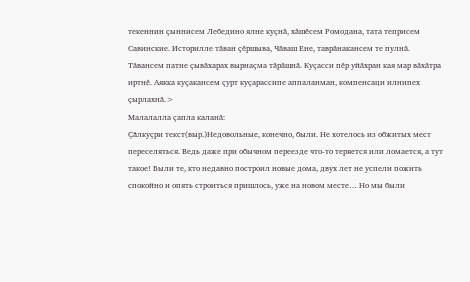текеннин çыннисем Лебедино ялне куçнă, хăшĕсем Ромодана, тата теприсем Савинские. Историлле тăван çĕршыва, Чăваш Ене, таврăнакансем те пулнă. Тăвансем патне çывăхарах вырнаçма тăрăшнă. Куçасси пĕр уйăхран кая мар вăхăтра иртнĕ. Аякка куçакансем çурт куçарассипе аппаланман, компенсаци илнипех çырлахнă.>
Малалалла çапла каланă:
Ҫӑлкуҫри текст(выр.)Недовольные, конечно, были. Не хотелось из обжитых мест переселяться. Ведь даже при обычном переезде что-то теряется или ломается, а тут такое! Были те, кто недавно построил новые дома, двух лет не успели пожить спокойно и опять строиться пришлось, уже на новом месте… Но мы были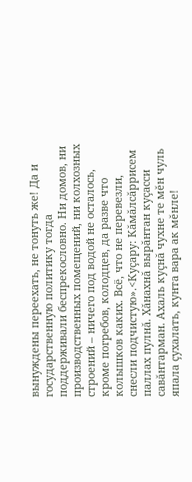вынуждены переехать, не тонуть же! Да и государственную политику тогда поддерживали беспрекословно. Ни домов, ни производственных помещений, ни колхозных строений – ничего под водой не осталось, кроме погребов, колодцев, да разве что колышков каких. Всё, что не перевезли, снесли подчистую».<Куçару: Кăмăлсăррисем паллах пулнă. Хăнахнă вырăнтан куçасси савăнтарман. Ахаль куçнă чухне те мĕн чуль япала çухалать, кунта вара ак мĕнле!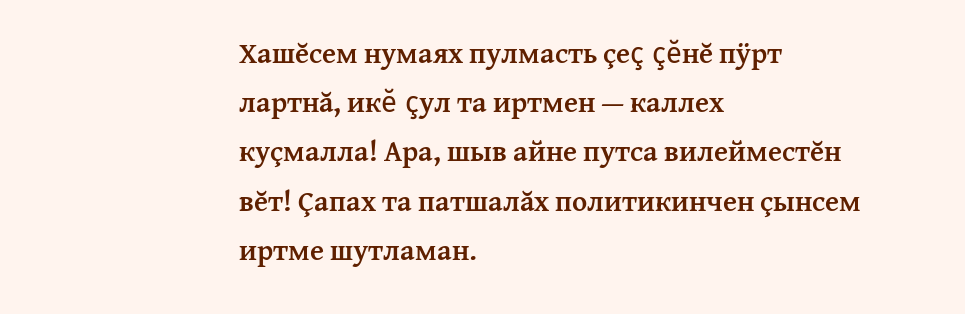Хашĕсем нумаях пулмасть çеç çĕнĕ пÿрт лартнă, икĕ çул та иртмен — каллех куçмалла! Ара, шыв айне путса вилейместĕн вĕт! Çапах та патшалăх политикинчен çынсем иртме шутламан.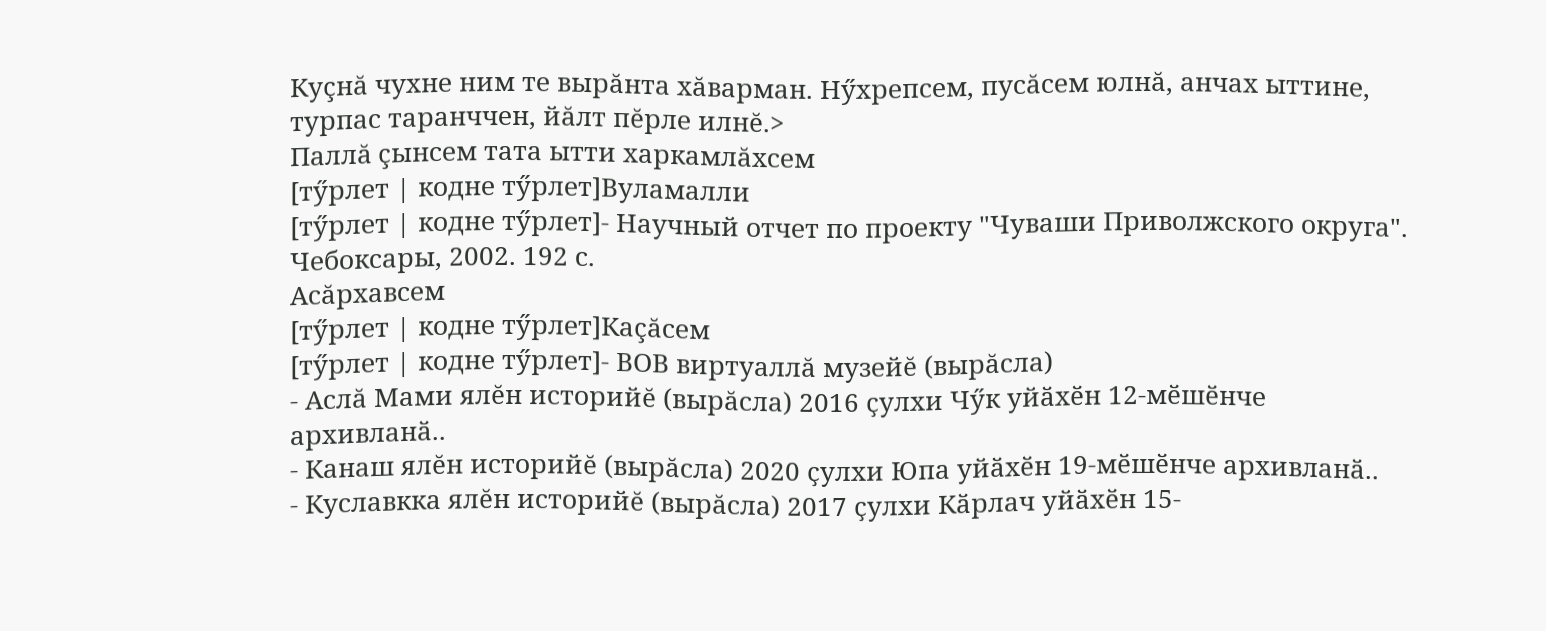Куçнă чухне ним те вырăнта хăварман. Нӳхрепсем, пусăсем юлнă, анчах ыттине, турпас таранччен, йăлт пĕрле илнĕ.>
Паллă çынсем тата ытти харкамлăхсем
[тӳрлет | кодне тӳрлет]Вуламалли
[тӳрлет | кодне тӳрлет]- Научный отчет по проекту "Чуваши Приволжского округа". Чебоксары, 2002. 192 с.
Асăрхавсем
[тӳрлет | кодне тӳрлет]Каçăсем
[тӳрлет | кодне тӳрлет]- ВОВ виртуаллă музейĕ (вырăсла)
- Аслă Мами ялĕн историйĕ (вырăсла) 2016 ҫулхи Чӳк уйӑхӗн 12-мӗшӗнче архивланӑ..
- Канаш ялĕн историйĕ (вырăсла) 2020 ҫулхи Юпа уйӑхӗн 19-мӗшӗнче архивланӑ..
- Куславкка ялĕн историйĕ (вырăсла) 2017 ҫулхи Кӑрлач уйӑхӗн 15-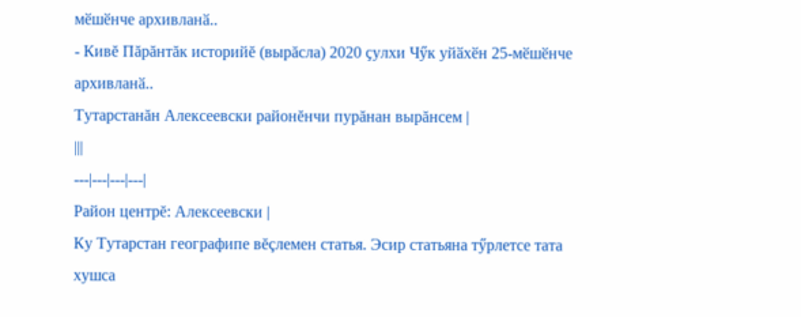мӗшӗнче архивланӑ..
- Кивĕ Пăрăнтăк историйĕ (вырăсла) 2020 ҫулхи Чӳк уйӑхӗн 25-мӗшӗнче архивланӑ..
Тутарстанăн Алексеевски районĕнчи пурăнан вырăнсем |
|||
---|---|---|---|
Район центрĕ: Алексеевски |
Ку Тутарстан географипе вĕçлемен статья. Эсир статьяна тӳрлетсе тата хушса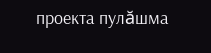проекта пулăшма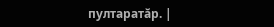пултаратăр. |